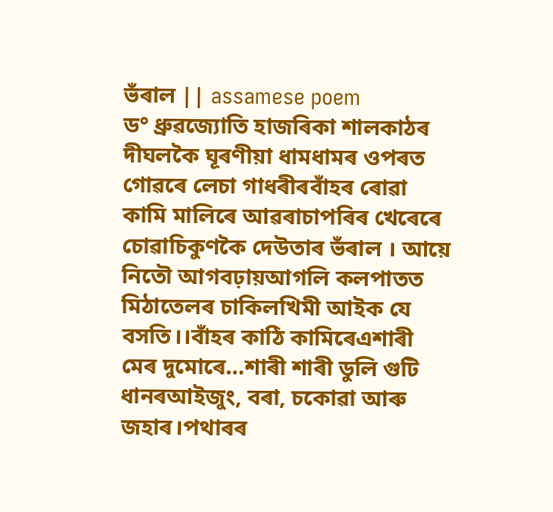ভঁৰাল || assamese poem
ড° ধ্ৰুৱজ্যোতি হাজৰিকা শালকাঠৰ দীঘলকৈ ঘূৰণীয়া ধামধামৰ ওপৰত গোৱৰে লেচা গাধৰীৰবাঁহৰ ৰোৱা কামি মালিৰে আৱৰাচাপৰিৰ খেৰেৰে চোৱাচিকুণকৈ দেউতাৰ ভঁৰাল । আয়ে নিতৌ আগবঢ়ায়আগলি কলপাতত মিঠাতেলৰ চাকিলখিমী আইক যে বসতি।।বাঁহৰ কাঠি কামিৰেএশাৰী মেৰ দুমোৰে…শাৰী শাৰী ডুলি গুটি ধানৰআইজুং, বৰা, চকোৱা আৰু জহাৰ।পথাৰৰ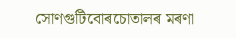সোণগুটিবোৰচোতালৰ মৰণা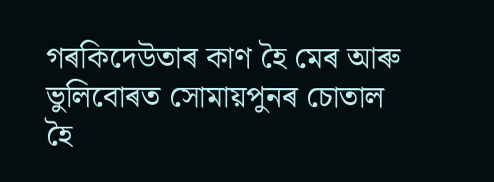গৰকিদেউতাৰ কাণ হৈ মেৰ আৰু ভুলিবোৰত সোমায়পুনৰ চোতাল হৈ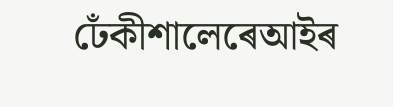ঢেঁকীশালেৰেআইৰ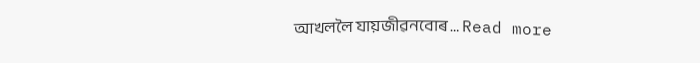আখললৈ যায়জীৱনবোৰ … Read more